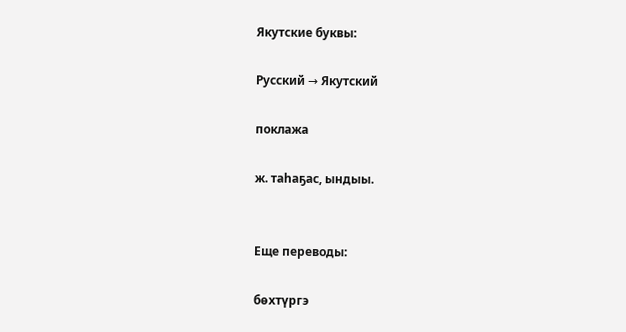Якутские буквы:

Русский → Якутский

поклажа

ж. таһаҕас, ындыы.


Еще переводы:

бөхтүргэ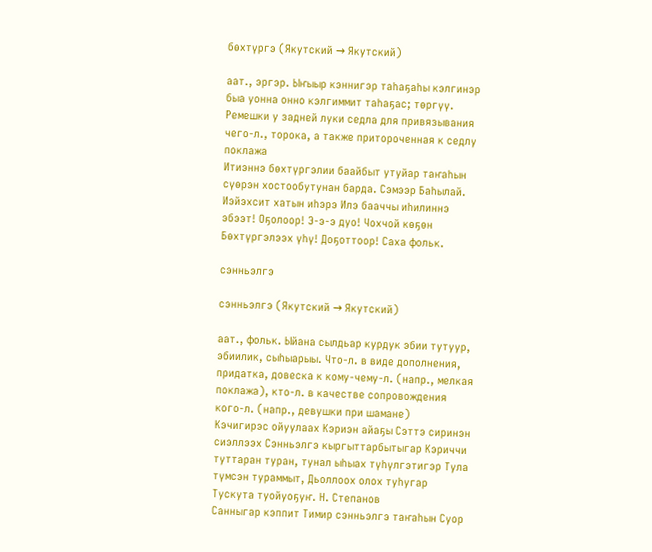бөхтүргэ (Якутский → Якутский)

аат., эргэр. Ыҥыыр кэннигэр таһаҕаһы кэлгинэр быа уонна онно кэлгиммит таһаҕас; төргүү. Ремешки у задней луки седла для привязывания чего-л., торока, а также притороченная к седлу поклажа
Итиэннэ бөхтүргэлии баайбыт утуйар таҥаһын сүөрэн хостообутунан барда. Сэмээр Баһылай. Иэйэхсит хатын иһэрэ Илэ бааччы иһилиннэ эбээт! Оҕолоор! Э-э-э дуо! Чохчой көҕөн Бөхтүргэлээх үһү! Доҕоттоор! Саха фольк.

сэнньэлгэ

сэнньэлгэ (Якутский → Якутский)

аат., фольк. Ыйана сылдьар курдук эбии тутуур, эбиилик, сыһыарыы. Что-л. в виде дополнения, придатка, довеска к кому-чему-л. (напр., мелкая поклажа), кто-л. в качестве сопровождения кого-л. (напр., девушки при шамане)
Кэчигирэс ойуулаах Кэриэн айаҕы Сэттэ сиринэн сиэллээх Сэнньэлгэ кыргыттарбытыгар Кэриччи туттаран туран, тунал ыһыах түһүлгэтигэр Тула түмсэн тураммыт, Дьоллоох олох туһугар Тускута туойуоҕуҥ. Н. Степанов
Санныгар кэппит Тимир сэнньэлгэ таҥаһын Суор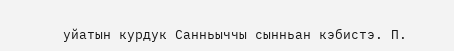уйатын курдук Санньыччы сынньан кэбистэ. П.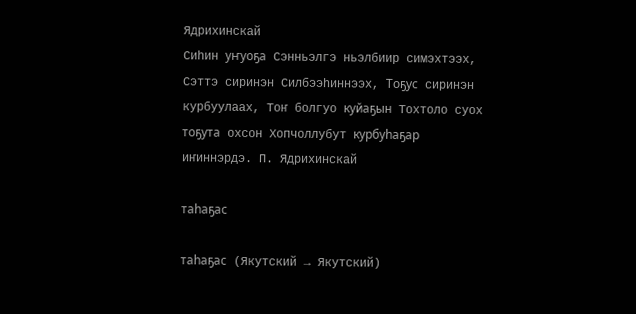Ядрихинскай
Сиһин уҥуоҕа Сэнньэлгэ ньэлбиир симэхтээх, Сэттэ сиринэн Силбээһиннээх, Тоҕус сиринэн курбуулаах, Тоҥ болгуо куйаҕын Тохтоло суох тоҕута охсон Хопчоллубут курбуһаҕар иҥиннэрдэ. П. Ядрихинскай

таһаҕас

таһаҕас (Якутский → Якутский)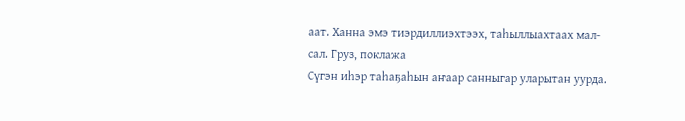аат. Ханна эмэ тиэрдиллиэхтээх, таһыллыахтаах мал-сал. Груз, поклажа
Сүгэн иһэр таһаҕаһын аҥаар санныгар уларытан уурда.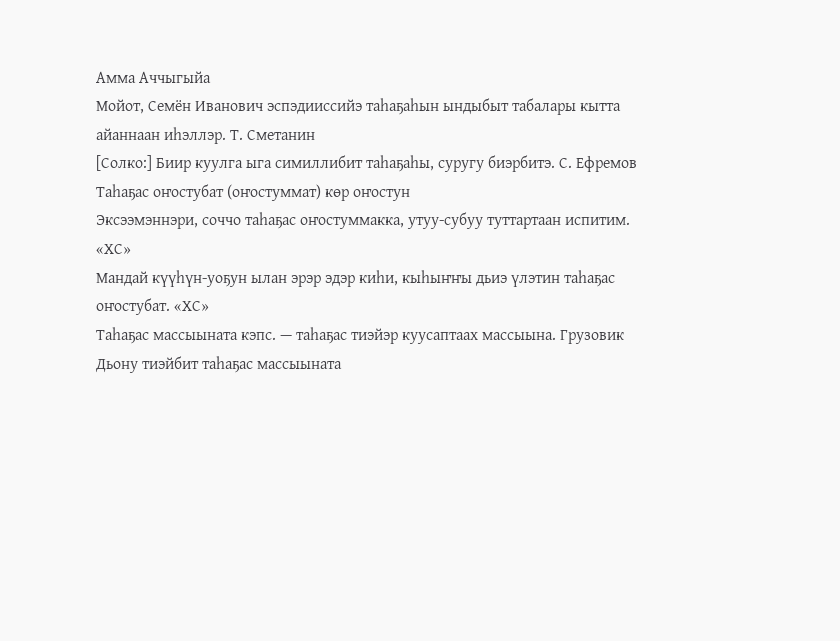Амма Аччыгыйа
Мойот, Семён Иванович эспэдииссийэ таһаҕаһын ындыбыт табалары кытта айаннаан иһэллэр. Т. Сметанин
[Солко:] Биир куулга ыга симиллибит таһаҕаһы, суругу биэрбитэ. С. Ефремов
Таһаҕас оҥостубат (оҥостуммат) көр оҥостун
Эксээмэннэри, соччо таһаҕас оҥостуммакка, утуу-субуу туттартаан испитим. «ХС»
Мандай күүһүн-уоҕун ылан эрэр эдэр киһи, кыһыҥҥы дьиэ үлэтин таһаҕас оҥостубат. «ХС»
Таһаҕас массыыната кэпс. — таһаҕас тиэйэр куусаптаах массыына. Грузовик
Дьону тиэйбит таһаҕас массыыната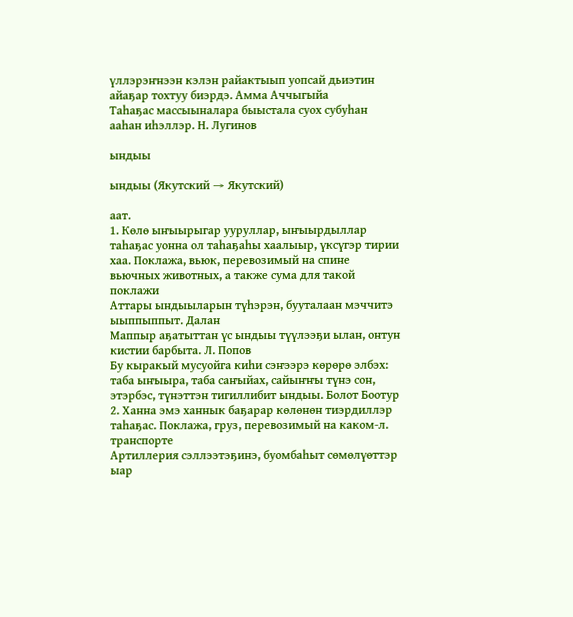үллэрэҥнээн кэлэн райактыып уопсай дьиэтин айаҕар тохтуу биэрдэ. Амма Аччыгыйа
Таһаҕас массыыналара быыстала суох субуһан ааһан иһэллэр. Н. Лугинов

ындыы

ындыы (Якутский → Якутский)

аат.
1. Көлө ыҥыырыгар ууруллар, ыҥыырдыллар таһаҕас уонна ол таһаҕаһы хаалыыр, үксүгэр тирии хаа. Поклажа, вьюк, перевозимый на спине вьючных животных, а также сума для такой поклажи
Аттары ындыыларын түһэрэн, бууталаан мэччитэ ыыппыппыт. Далан
Маппыр аҕатыттан үс ындыы түүлээҕи ылан, онтун кистии барбыта. Л. Попов
Бу кыракый мусуойга киһи сэҥээрэ көрөрө элбэх: таба ыҥыыра, таба саҥыйах, сайыҥҥы түнэ сон, этэрбэс, түнэттэн тигиллибит ындыы. Болот Боотур
2. Ханна эмэ ханнык баҕарар көлөнөн тиэрдиллэр таһаҕас. Поклажа, груз, перевозимый на каком-л. транспорте
Артиллерия сэллээтэҕинэ, буомбаһыт сөмөлүөттэр ыар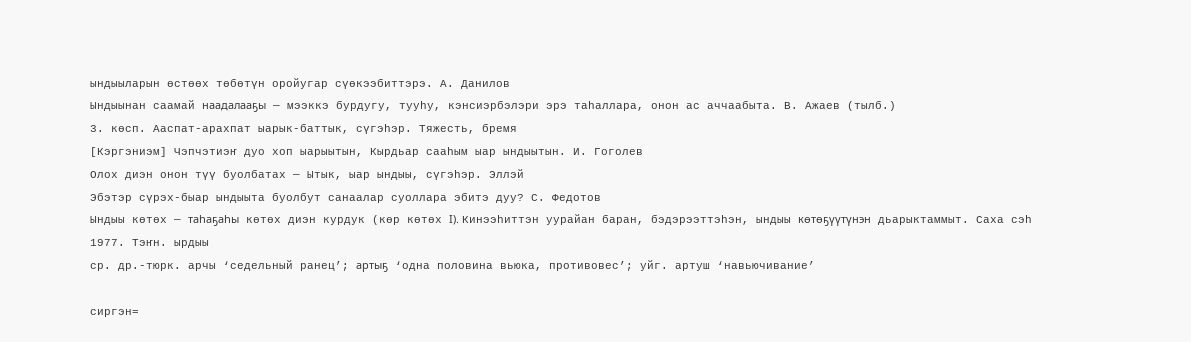ындыыларын өстөөх төбөтүн оройугар сүөкээбиттэрэ. А. Данилов
Ындыынан саамай наадалааҕы — мээккэ бурдугу, тууһу, кэнсиэрбэлэри эрэ таһаллара, онон ас аччаабыта. В. Ажаев (тылб.)
3. көсп. Ааспат-арахпат ыарык-баттык, сүгэһэр. Тяжесть, бремя
[Кэргэниэм] Чэпчэтиэҥ дуо хоп ыарыытын, Кырдьар сааһым ыар ындыытын. И. Гоголев
Олох диэн онон түү буолбатах — Ытык, ыар ындыы, сүгэһэр. Эллэй
Эбэтэр сүрэх-быар ындыыта буолбут санаалар суоллара эбитэ дуу? С. Федотов
Ындыы көтөх — таһаҕаһы көтөх диэн курдук (көр көтөх I). Кинээһиттэн уурайан баран, бэдэрээттэһэн, ындыы көтөҕүүтүнэн дьарыктаммыт. Саха сэһ
1977. Тэҥн. ырдыы
ср. др.-тюрк. арчы ‘седельный ранец’; артыҕ ‘одна половина вьюка, противовес’; уйг. артуш ‘навьючивание’

сиргэн=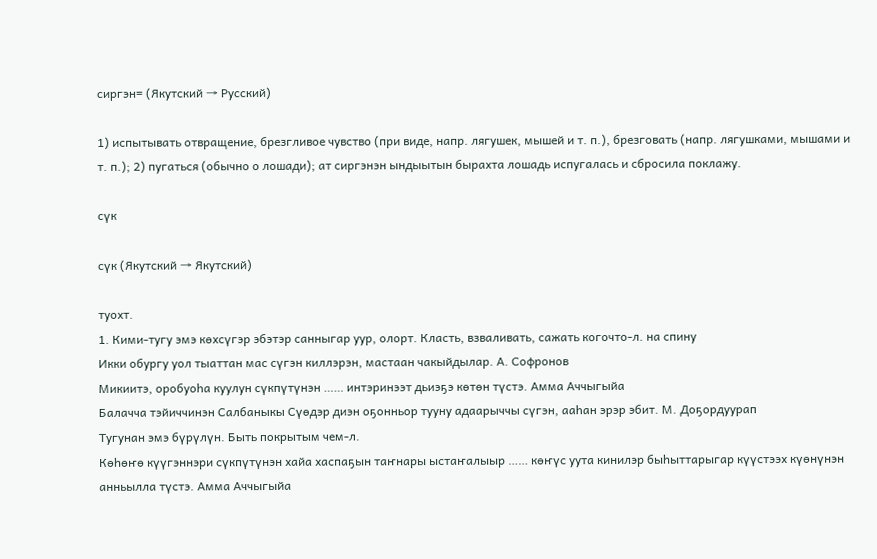сиргэн= (Якутский → Русский)

1) испытывать отвращение, брезгливое чувство (при виде, напр. лягушек, мышей и т. п.), брезговать (напр. лягушками, мышами и т. п.); 2) пугаться (обычно о лошади); ат сиргэнэн ындыытын бырахта лошадь испугалась и сбросила поклажу.

сүк

сүк (Якутский → Якутский)

туохт.
1. Кими-тугу эмэ көхсүгэр эбэтэр санныгар уур, олорт. Класть, взваливать, сажать когочто-л. на спину
Икки обургу уол тыаттан мас сүгэн киллэрэн, мастаан чакыйдылар. А. Софронов
Микиитэ, оробуоһа куулун сүкпүтүнэн …… интэринээт дьиэҕэ көтөн түстэ. Амма Аччыгыйа
Балачча тэйиччинэн Салбаныкы Сүөдэр диэн оҕонньор тууну адаарыччы сүгэн, ааһан эрэр эбит. М. Доҕордуурап
Тугунан эмэ бүрүлүн. Быть покрытым чем-л.
Көһөҥө күүгэннэри сүкпүтүнэн хайа хаспаҕын таҥнары ыстаҥалыыр …… көҥүс уута кинилэр быһыттарыгар күүстээх күөнүнэн анньылла түстэ. Амма Аччыгыйа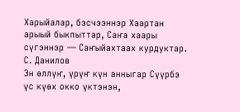Харыйалар, бэсчээннэр Хаартан арыый быкпыттар, Саҥа хаары сүгэннэр — Саҥыйахтаах курдуктар. С. Данилов
Эн өллүҥ, үрүҥ күн анныгар Сүүрбэ үс күөх окко үктэнэн,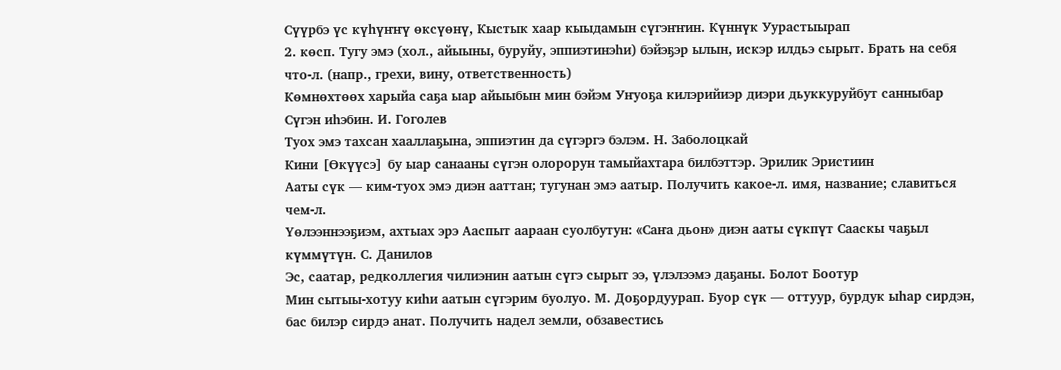Сүүрбэ үс күһүҥҥү өксүөнү, Кыстык хаар кыыдамын сүгэҥҥин. Күннүк Уурастыырап
2. көсп. Тугу эмэ (хол., айыыны, буруйу, эппиэтинэһи) бэйэҕэр ылын, искэр илдьэ сырыт. Брать на себя что-л. (напр., грехи, вину, ответственность)
Көмнөхтөөх харыйа саҕа ыар айыыбын мин бэйэм Уҥуоҕа килэрийиэр диэри дьуккуруйбут санныбар Сүгэн иһэбин. И. Гоголев
Туох эмэ тахсан хааллаҕына, эппиэтин да сүгэргэ бэлэм. Н. Заболоцкай
Кини [Өкүүсэ] бу ыар санааны сүгэн олорорун тамыйахтара билбэттэр. Эрилик Эристиин
Ааты сүк — ким-туох эмэ диэн ааттан; тугунан эмэ аатыр. Получить какое-л. имя, название; славиться чем-л.
Үөлээннээҕиэм, ахтыах эрэ Ааспыт аараан суолбутун: «Саҥа дьон» диэн ааты сүкпүт Сааскы чаҕыл күммүтүн. С. Данилов
Эс, саатар, редколлегия чилиэнин аатын сүгэ сырыт ээ, үлэлээмэ даҕаны. Болот Боотур
Мин сытыы-хотуу киһи аатын сүгэрим буолуо. М. Доҕордуурап. Буор сүк — оттуур, бурдук ыһар сирдэн, бас билэр сирдэ анат. Получить надел земли, обзавестись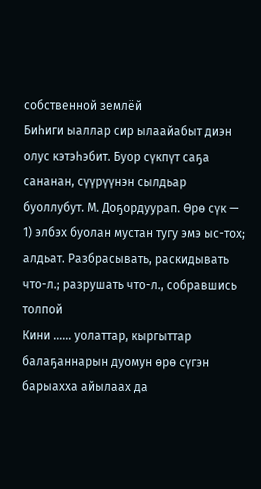собственной землёй
Биһиги ыаллар сир ылаайабыт диэн олус кэтэһэбит. Буор сүкпүт саҕа сананан, сүүрүүнэн сылдьар буоллубут. М. Доҕордуурап. Өрө сүк — 1) элбэх буолан мустан тугу эмэ ыс-тох; алдьат. Разбрасывать, раскидывать что-л.; разрушать что-л., собравшись толпой
Кини …… уолаттар, кыргыттар балаҕаннарын дуомун өрө сүгэн барыахха айылаах да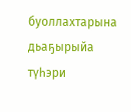буоллахтарына дьаҕырыйа түһэри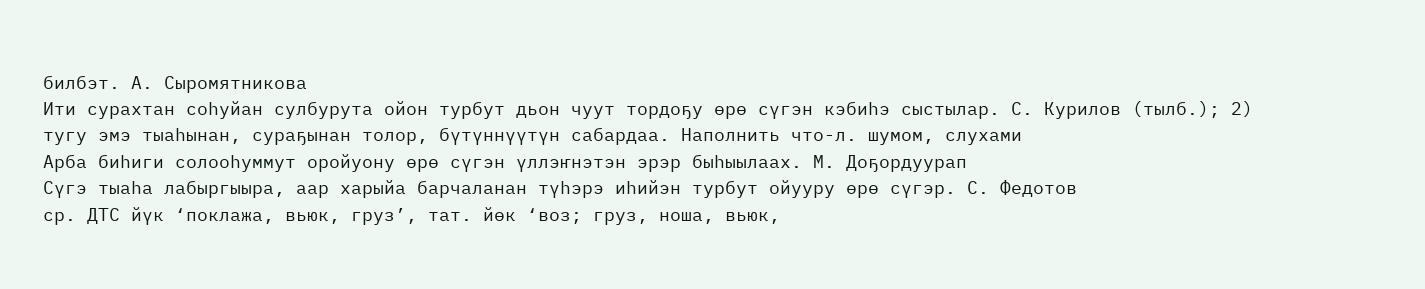билбэт. А. Сыромятникова
Ити сурахтан соһуйан сулбурута ойон турбут дьон чуут тордоҕу өрө сүгэн кэбиһэ сыстылар. С. Курилов (тылб.); 2) тугу эмэ тыаһынан, сураҕынан толор, бүтүннүүтүн сабардаа. Наполнить что-л. шумом, слухами
Арба биһиги солооһуммут оройуону өрө сүгэн үллэҥнэтэн эрэр быһыылаах. М. Доҕордуурап
Сүгэ тыаһа лабыргыыра, аар харыйа барчаланан түһэрэ иһийэн турбут ойууру өрө сүгэр. С. Федотов
ср. ДТС йүк ‘поклажа, вьюк, груз’, тат. йөк ‘воз; груз, ноша, вьюк,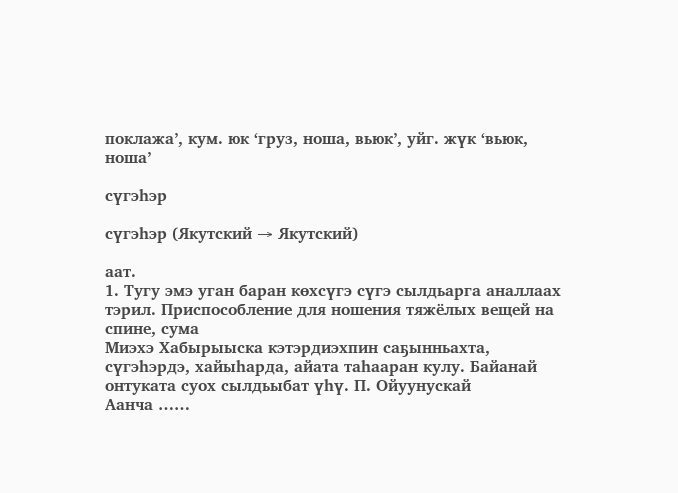поклажа’, кум. юк ‘груз, ноша, вьюк’, уйг. жүк ‘вьюк, ноша’

сүгэһэр

сүгэһэр (Якутский → Якутский)

аат.
1. Тугу эмэ уган баран көхсүгэ сүгэ сылдьарга аналлаах тэрил. Приспособление для ношения тяжёлых вещей на спине, сума
Миэхэ Хабырыыска кэтэрдиэхпин саҕынньахта, сүгэһэрдэ, хайыһарда, айата таһааран кулу. Байанай онтуката суох сылдьыбат үһү. П. Ойуунускай
Аанча ……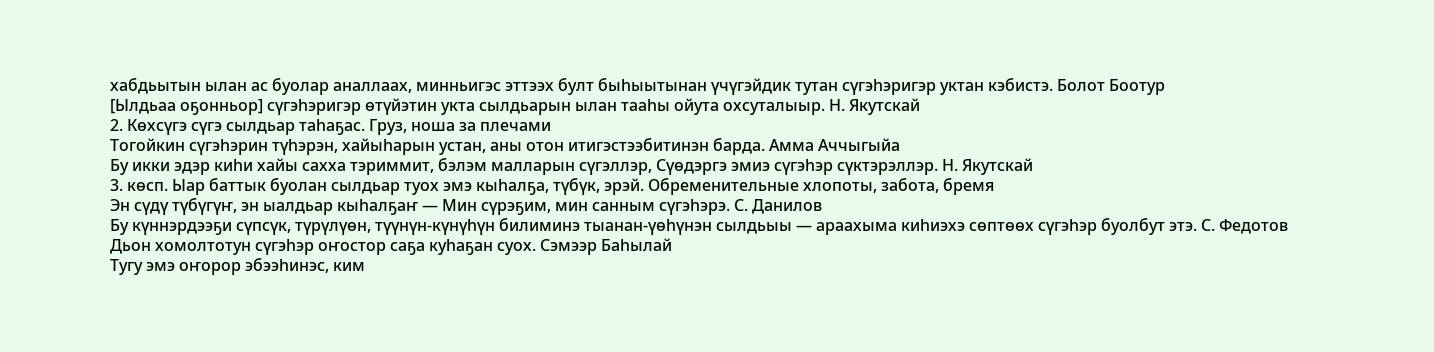хабдьытын ылан ас буолар аналлаах, минньигэс эттээх булт быһыытынан үчүгэйдик тутан сүгэһэригэр уктан кэбистэ. Болот Боотур
[Ылдьаа оҕонньор] сүгэһэригэр өтүйэтин укта сылдьарын ылан тааһы ойута охсуталыыр. Н. Якутскай
2. Көхсүгэ сүгэ сылдьар таһаҕас. Груз, ноша за плечами
Тогойкин сүгэһэрин түһэрэн, хайыһарын устан, аны отон итигэстээбитинэн барда. Амма Аччыгыйа
Бу икки эдэр киһи хайы сахха тэриммит, бэлэм малларын сүгэллэр, Сүөдэргэ эмиэ сүгэһэр сүктэрэллэр. Н. Якутскай
3. көсп. Ыар баттык буолан сылдьар туох эмэ кыһалҕа, түбүк, эрэй. Обременительные хлопоты, забота, бремя
Эн сүдү түбүгүҥ, эн ыалдьар кыһалҕаҥ — Мин сүрэҕим, мин санным сүгэһэрэ. С. Данилов
Бу күннэрдээҕи сүпсүк, түрүлүөн, түүнүн-күнүһүн билиминэ тыанан-үөһүнэн сылдьыы — араахыма киһиэхэ сөптөөх сүгэһэр буолбут этэ. С. Федотов
Дьон хомолтотун сүгэһэр оҥостор саҕа куһаҕан суох. Сэмээр Баһылай
Тугу эмэ оҥорор эбээһинэс, ким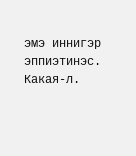эмэ иннигэр эппиэтинэс. Какая-л.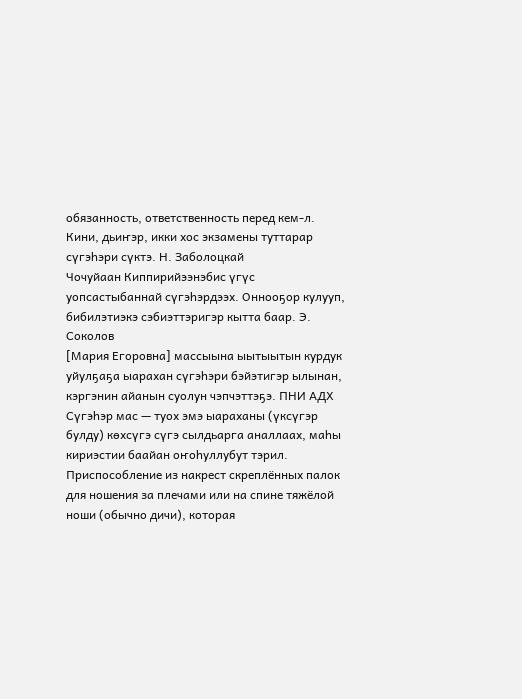обязанность, ответственность перед кем-л.
Кини, дьиҥэр, икки хос экзамены туттарар сүгэһэри сүктэ. Н. Заболоцкай
Чочуйаан Киппирийээнэбис үгүс уопсастыбаннай сүгэһэрдээх. Оннооҕор кулууп, бибилэтиэкэ сэбиэттэригэр кытта баар. Э. Соколов
[Мария Егоровна] массыына ыытыытын курдук уйулҕаҕа ыарахан сүгэһэри бэйэтигэр ылынан, кэргэнин айанын суолун чэпчэттэҕэ. ПНИ АДХ
Сүгэһэр мас — туох эмэ ыараханы (үксүгэр булду) көхсүгэ сүгэ сылдьарга аналлаах, маһы кириэстии баайан оҥоһуллубут тэрил. Приспособление из накрест скреплённых палок для ношения за плечами или на спине тяжёлой ноши (обычно дичи), которая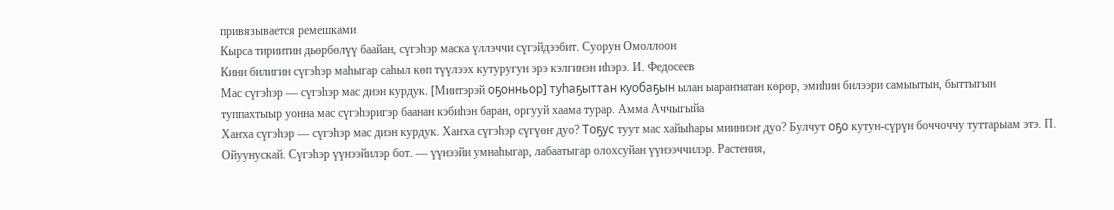привязывается ремешками
Кырса тириитин дьөрбөлүү баайан, сүгэһэр маска үллэччи сүгэйдээбит. Суорун Омоллоон
Кини билигин сүгэһэр маһыгар саһыл көп түүлээх кутуругун эрэ кэлгинэн иһэрэ. И. Федосеев
Мас сүгэһэр — сүгэһэр мас диэн курдук. [Миитэрэй оҕонньор] туһаҕыттан куобаҕын ылан ыараҥнатан көрөр, эмиһин билээри самыытын, быттыгын туппахтыыр уонна мас сүгэһэригэр баанан кэбиһэн баран, оргууй хаама турар. Амма Аччыгыйа
Хаҥха сүгэһэр — сүгэһэр мас диэн курдук. Хаҥха сүгэһэр сүгүөҥ дуо? Тоҕус туут мас хайыһары мииниэҥ дуо? Булчут оҕо кутун-сүрүн боччоччу туттарыам этэ. П. Ойуунускай. Сүгэһэр үүнээйилэр бот. — үүнээйи умнаһыгар, лабаатыгар олохсуйан үүнээччилэр. Растения,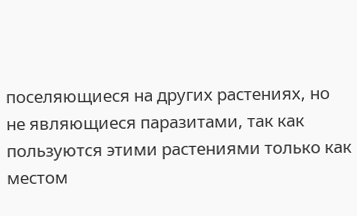поселяющиеся на других растениях, но не являющиеся паразитами, так как пользуются этими растениями только как местом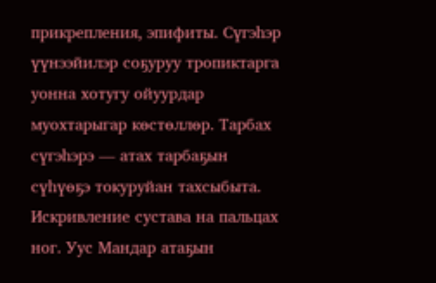прикрепления, эпифиты. Сүгэһэр үүнээйилэр соҕуруу тропиктарга уонна хотугу ойуурдар муохтарыгар көстөллөр. Тарбах сүгэһэрэ — атах тарбаҕын сүһүөҕэ токуруйан тахсыбыта. Искривление сустава на пальцах ног. Уус Мандар атаҕын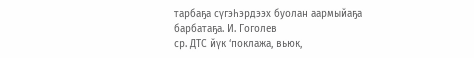тарбаҕа сүгэһэрдээх буолан аармыйаҕа барбатаҕа. И. Гоголев
ср. ДТС йүк ‘поклажа, вьюк,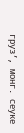груз’, монг. сеуке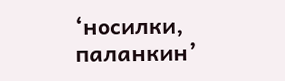‘носилки, паланкин’